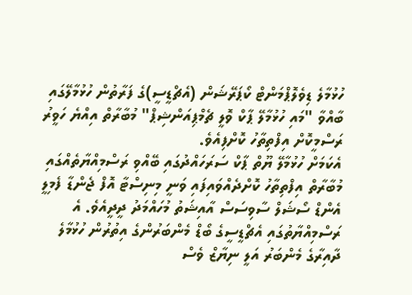ހުޅުމާލެ ޑިވެލޮޕްމަންޓް ކޯޕަރޭޝަން (އެޗްޑީސީ)ގެ ފަރާތުން ހުޅުމާލޭގައި ބާއްވާ "މައި ހުޅުމާލޭ ޕާކް ވޮލީ ޗެމްޕިއަންޝިޕް" މުބާރާތް އިއްޔެ ހަވީރު ރަސްމީކޮށް އިފްތިތާހު ކޮށްފިއެވެ.
އެކަމަށް ހުޅުމާލޭ ޔޫތް ޕާކް ސަރަހައްދުގައި ބޭއްވި ރަސްމިއްޔާތެއްގައި މުބާރާތް އިފްތިތާހު ކޮށްދެއްވައިފައި ވަނީ މިނިސްޓާ އޮފް ޖެންޑާ ފެމިލީ އެންޑް ސޯޝަލް ސާވިސަސް އާއިޝަތު މުހައްމަދު ދީދީއެވެ. އެ ރަސްމިއްޔާތުގައި އެޗްޑީސީގެ ބޯޑް މެންބަރުންގެ އިތުރުން ހުޅުމާލެ ދާއިރާގެ މެންބަރު އަލީ ނިޔާޒް ވެސް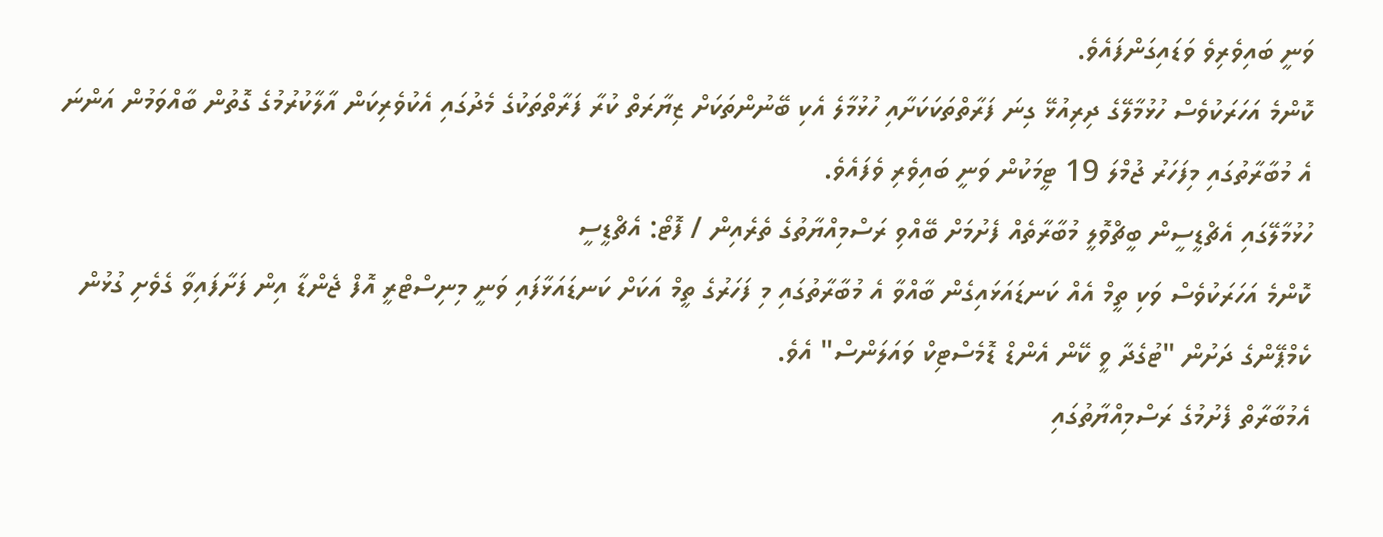ވަނީ ބައިވެރިވެ ވަޑައިގަންފައެވެ.
ކޮންމެ އަހަރަކުވެސް ހުޅުމާލޭގެ ދިރިއުޅޭ ގިނަ ފަރާތްތަކަކަށާއި ހުޅުމާލެ އެކި ބޭނުންތަކަށް ޒިޔާރަތް ކުރާ ފަރާތްތަކުގެ މެދުގައި އެކުވެރިކަން އާލާކުރުމުގެ ގޮތުން ބާއްވަމުން އަންނަ އެ މުބާރާތުގައި މިފަހަރު ޖުމްލަ 19 ޓީމަކުން ވަނީ ބައިވެރި ވެފައެވެ.
ހުޅުމާލޭގައި އެޗްޑީސީން ބީޗްވޮލީ މުބާރާތެއް ފެށުމަށް ބޭއްވި ރަސްމިއްޔާތުގެ ތެރެއިން / ފޮޓޯ: އެޗްޑީސީ
ކޮންމެ އަހަރަކުވެސް ވަކި ތީމް އެއް ކަނޑައަޅައިގެން ބާއްވާ އެ މުބާރާތުގައި މި ފަހަރުގެ ތީމް އަކަށް ކަނޑައަޅާފައި ވަނީ މިނިސްޓްރީ އޮފް ޖެންޑާ އިން ފަށާފައިވާ ގެވެށި ގުޅުން ކެމްޕޭންގެ ދަށުން "ޓުގެދާ ވީ ކޭން އެންޑް ޑޮމެސްޓިކް ވައަލަންސް" އެވެ.
އެމުބާރާތް ފެށުމުގެ ރަސްމިއްޔާތުގައި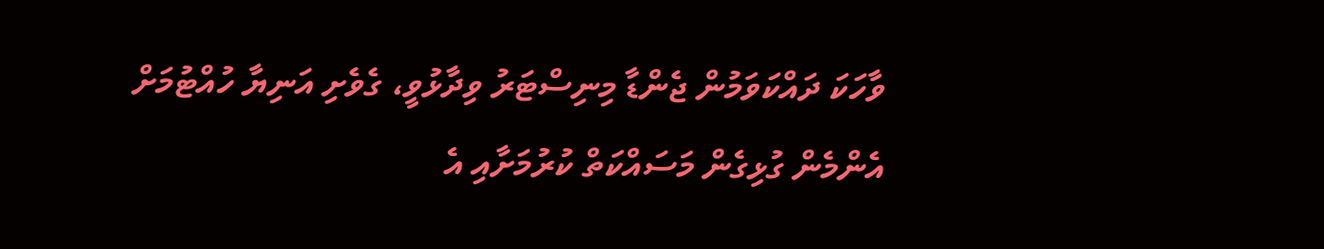ވާހަކަ ދައްކަވަމުން ޖެންޑާ މިނިސްޓަރު ވިދާޅުވީ، ގެވެށި އަނިޔާ ހުއްޓުމަށް އެންމެން ގުޅިގެން މަސައްކަތް ކުރުމަށާއި އެ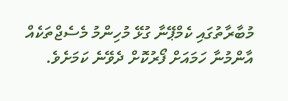މުބާރާތުގައި ކެމްޕޭނާ ގުޅޭ މުހިންމު މެސެޖްތަކެއް އާންމުނާ ހަމައަށް ފޯރުކޮށް ދެވޭނެ ކަމަށެވެ.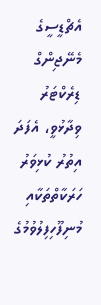އެޗްޑީސީގެ މެނޭޖިންގް ޑިރެކްޓަރު ވިދާޅުވީ، އެފަދަ އިތުރު ކުޅިވަރު ހަރަކާތްތަކާއި މުނިފޫހިފިލުވުމުގެ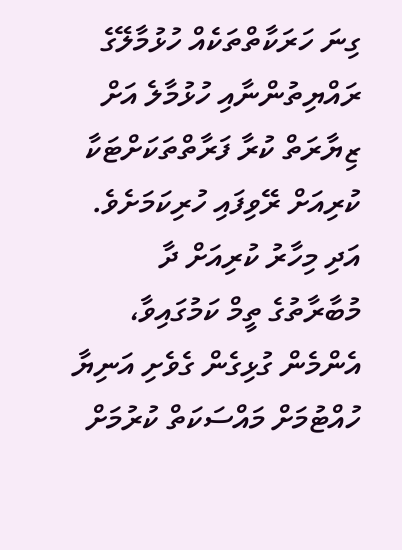ގިނަ ހަރަކާތްތަކެއް ހުޅުމާލޭގެ ރައްޔިތުންނާއި ހުޅުމާލެ އަށް ޒިޔާރަތް ކުރާ ފަރާތްތަކަށްޓަކާ ކުރިއަށް ރޭވިފައި ހުރިކަމަށެވެ. އަދި މިހާރު ކުރިއަށް ދާ މުބާރާތުގެ ތީމް ކަމުގައިވާ، އެންމެން ގުޅިގެން ގެވެށި އަނިޔާ ހުއްޓުމަށް މައްސަކަތް ކުރުމަށް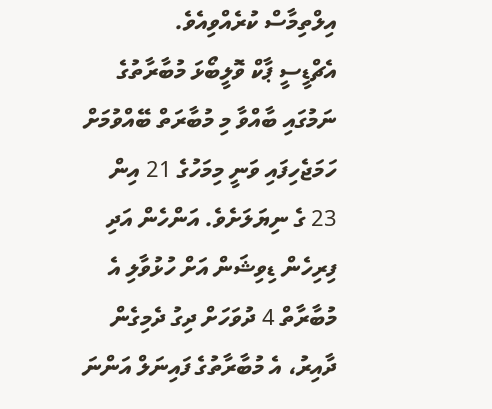އިލްތިމާސް ކުރެއްވިއެވެ.
އެޗްޑީސީ ޕާކް ވޮލީބޯޅަ މުބާރާތުގެ ނަމުގައި ބާއްވާ މި މުބާރަތް ބޭއްވުމަށް ހަމަޖެހިފައި ވަނީ މިމަހުގެ 21 އިން 23 ގެ ނިޔަލަށެވެ. އަންހެން އަދި ފިރިހެން ޑިވިޝަން އަށް ހުޅުވާލި އެ މުބާރާތް 4 ދުވަހަށް ދިގު ދެމިގެން ދާއިރު، އެ މުބާރާތުގެ ފައިނަލް އަންނަ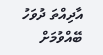އާދިއްތަ ދުވަހު ބޭއްވުމަށް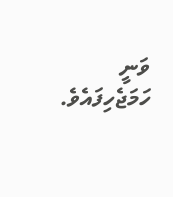ވަނީ ހަމަޖެހިފައެވެ.